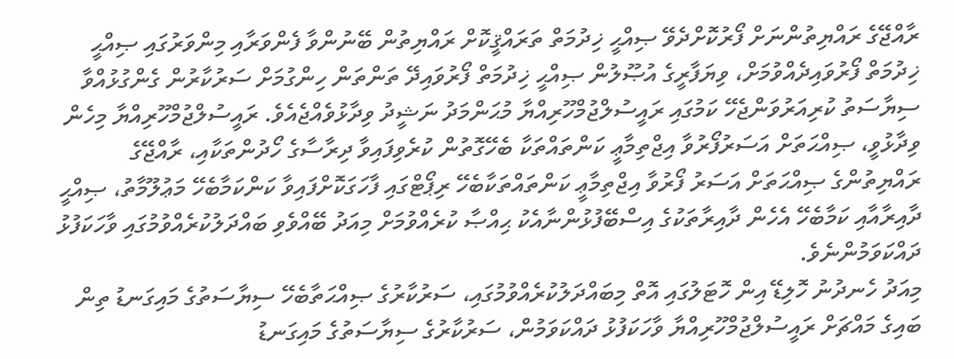ރާއްޖޭގެ ރައްޔިތުންނަށް ފޯރުކޮށްދެވޭ ޞިއްޙީ ޚިދުމަތް ތަރައްޤީކޮށް ރައްޔިތުން ބޭނުންވާ ފެންވަރާއި މިންވަރުގައި ޞިއްޙީ ޚިދުމަތް ފޯރުވައިދެއްވުމަށް، ވިޔަފާރީގެ އުޞޫލުން ޞިއްޙީ ޚިދުމަތް ފޯރުވައިދޭ ތަންތަން ހިންގުމަށް ސަރުކާރުން ގެންގުޅުއްވާ ސިޔާސަތު ކުރިއަރުވަންޖެހޭ ކަމުގައި ރައީސުލްޖުމްހޫރިއްޔާ މުޙަންމަދު ނަޝީދު ވިދާޅުވެއްޖެއެވެ. ރައީސުލްޖުމްހޫރިއްޔާ މިހެން ވިދާޅުވީ، ޞިއްޙަތަށް އަސަރުފޯރުވާ އިޖްތިމާޢީ ކަންތައްތަކާ ބެހޭގޮތުން ކުރެވިފައިވާ ދިރާސާގެ ހޯދުންތަކާއި، ރާއްޖޭގެ ރައްޔިތުންގެ ޞިއްޙަތަށް އަސަރު ފޯރުވާ އިޖްތިމާޢީ ކަންތައްތަކާބެހޭ ރިޕޯޓްގައި ފާހަގަކޮށްފައިވާ ކަންކަމާބެހޭ މަޢުލޫމާތު، ޞިއްޙީ ދާއިރާއާއި ކަމާބެހޭ އެހެން ދާއިރާތަކުގެ އިސްބޭފުޅުންނާއެކު ޙިއްޞާ ކުރެއްވުމަށް މިއަދު ބޭއްވެވި ބައްދަލުކުރެއްވުމުގައި ވާހަކަފުޅު ދައްކަވަމުންނެވެ.
މިއަދު ހެނދުނު ހޮލިޑޭ އިން ހޮޓަލުގައި އޮތް މިބައްދަލުކުރެއްވުމުގައި، ސަރުކާރުގެ ޞިއްޙަތާބެހޭ ސިޔާސަތުގެ މައިގަނޑު ތިން ބައިގެ މައްޗަށް ރައީސުލްޖުމްހޫރިއްޔާ ވާހަކަފުޅު ދައްކަވަމުން، ސަރުކާރުގެ ސިޔާސަތުގެ މައިގަނޑު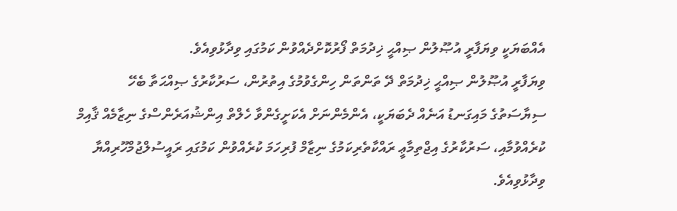އެއްބަޔަކީ ވިޔަފާރީ އުޞޫލުން ޞިއްޙީ ޚިދުމަތް ފޯރުކޮށްދެއްވުން ކަމުގައި ވިދާޅުވިއެވެ.
ވިޔަފާރީ އުޞޫލުން ޞިއްޙީ ޚިދުމަތް ދޭ ތަންތަން ހިންގެވުމުގެ އިތުރުން، ސަރުކާރުގެ ޞިއްޙަތާ ބެހޭ ސިޔާސަތުގެ މައިގަނޑު އަނެއް ދެބަޔަކީ، އެންމެންނަށް އެކަށީގެންވާ ހެލްތް އިންޝުއަރެންސްގެ ނިޒާމެއް ޤާއިމް ކުރެއްވުމާއި، ސަރުކާރުގެ އިޖްތިމާޢީ ރައްކާތެރިކަމުގެ ނިޒާމް ފުރިހަމަ ކުރެއްވުން ކަމުގައި ރައީސުލްޖުމްހޫރިއްޔާ ވިދާޅުވިއެވެ.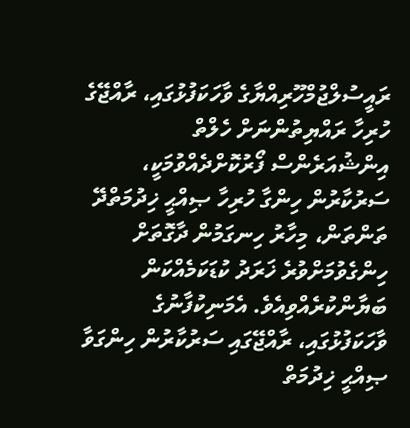ރައީސުލްޖުމްހޫރިއްޔާގެ ވާހަކަފުޅުގައި، ރާއްޖޭގެ ހުރިހާ ރައްޔިތުންނަށް ހެލްތް އިންޝުއަރެންސް ފޯރުކޮށްދެއްވުމަކީ، ސަރުކާރުން ހިންގާ ހުރިހާ ޞިއްޙީ ޚިދުމަތްދޭ ތަންތަން، މިހާރު ހިނގަމުން ދާގޮތަށް ހިންގެވުމަށްވުރެ ޚަރަދު ކުޑަކަމެއްކަން ބަޔާންކުރެއްވިއެވެ. އެމަނިކުފާނުގެ ވާހަކަފުޅުގައި، ރާއްޖޭގައި ސަރުކާރުން ހިންގަވާ ޞިއްޙީ ޚިދުމަތް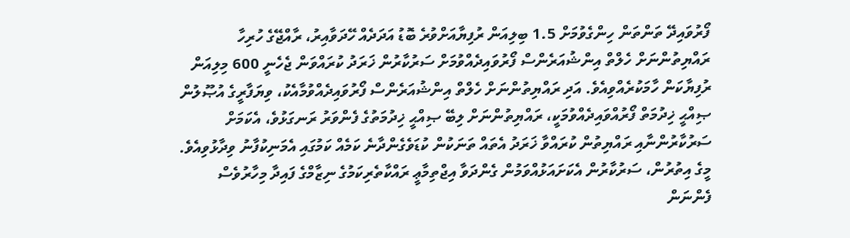ފޯރުވައިދޭ ތަންތަން ހިންގެވުމަށް 1.5 ބިލިއަން ރުފިޔާއަށްވުރެ ބޮޑު އަދަދެއް ހޭދަވާއިރު، ރާއްޖޭގެ ހުރިހާ ރައްޔިތުންނަށް ހެލްތް އިންޝުއަރެންސް ފޯރުވައިދެއްވުމަށް ސަރުކާރުން ޚަރަދު ކުރައްވަން ޖެހެނީ 600 މިލިއަން ރުފިޔާކަން ހާމަކުރެއްވިއެވެ. އަދި ރައްޔިތުންނަށް ހެލްތް އިންޝުއަރެންސް ފޯރުވައިދެއްވުމާއެކު، ވިޔަފާރީގެ އުޞޫލުން ޞިއްޙީ ޚިދުމަތް ފޯރުއްވައިދެއްވުމަކީ، ރައްޔިތުންނަށް ލިބޭ ޞިއްޙީ ޚިދުމަތުގެ ފެންވަރު ރަނގަޅުވެ، އެކަމަށް ސަރުކާރުންނާއި ރައްޔިތުން ކުރައްވާ ޚަރަދު އެތައް ތަނަކުން ކުޑަވެގެންދާނެ ކަމެއް ކަމުގައި އެމަނިކުފާނު ވިދާޅުވިއެވެ.
މީގެ އިތުރުން، ސަރުކާރުން އެކަށައަޅުއްވަމުން ގެންދަވާ އިޖްތިމާޢީ ރައްކާތެރިކަމުގެ ނިޒާމްގެ ފައިދާ މިހާރުވެސް ފެންނަން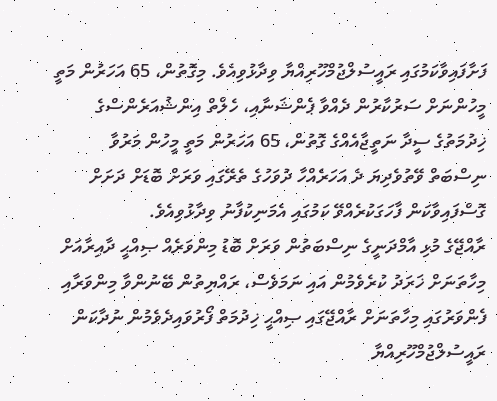ފަށާފައިވާކަމުގައި ރައީސުލްޖުމްހޫރިއްޔާ ވިދާޅުވިއެވެ. މިގޮތުން، 65 އަހަރުން މަތީ މީހުންނަށް ސަރުކާރުން ދެއްވާ ޕެންޝަނާއި، ހެލްތް އިންޝުއަރެންސްގެ ޚިދުމަތުގެ ސީދާ ނަތީޖާއެއްގެ ގޮތުން، 65 އަހަރުން މަތީ މީހުން މަރުވާ ނިސްބަތް ވޭތުވެދިޔަ ދެ އަހަރެއްހާ ދުވަހުގެ ތެރޭގައި ވަރަށް ބޮޑަށް ދަށަށް ގޮސްފައިވާކަން ފާހަގަކުރެއްވޭ ކަމުގައި އެމަނިކުފާނު ވިދާޅުވިއެވެ.
ރާއްޖޭގެ މުޅި އާމްދަނީގެ ނިސްބަތުން ވަރަށް ބޮޑު މިންވަރެއް ޞިއްޙީ ދާއިރާއަށް މިހާތަނަށް ޚަރަދު ކުރެވެމުން އައި ނަމަވެސް، ރައްޔިތުން ބޭނުންވާ މިންވަރާއި ފެންވަރުގައި މިހާތަނަށް ރާއްޖޭގައި ޞިއްޙީ ޚިދުމަތް ފޯރުވައިދެވެމުން ނުދާކަން ރައީސުލްޖުމްހޫރިއްޔާ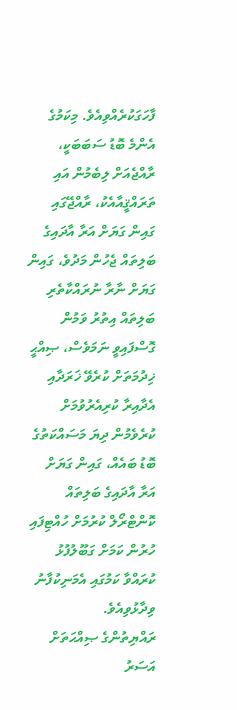ފާހަގަކުރެއްވިއެވެ. މިކަމުގެ އެންމެ ބޮޑު ސަބަބަކީ، ރާއްޖެއަށް ލިބެމުން އައި ތަރައްޤީއާއެކު، ރާއްޖޭގައި ގައިން ގަޔަށް އަރާ އާދައިގެ ބަލިތައް ޖެހުން މަދުވެ، ގައިން ގަޔަށް ނާރާ ނުރައްކާތެރި ބަލިތައް އިތުރު ވަމުން ގޮސްފައިވީ ނަމަވެސް، ޞިއްޙީ ޚިދުމަތަށް ކުރެވޭ ޚަރަދާއި އެދާއިރާ ކުރިއެރުވުމަށް ކުރެވެމުން ދިޔަ މަސައްކަތުގެ ބޮޑު ބައެއް، ގައިން ގަޔަށް އަރާ އާދައިގެ ބަލިތައް ކޮންޓްރޯލް ކުރުމަށް ހުއްޓިފައި ހުރުން ކަމަށް ގަބޫލުފުޅު ކުރައްވާ ކަމުގައި އެމަނިކުފާނު ވިދާޅުވިއެވެ.
ރައްޔިތުންގެ ޞިއްޙަތަށް އަސަރު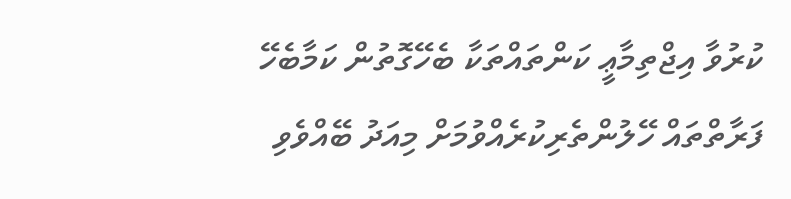ކުރުވާ އިޖްތިމާޢީ ކަންތައްތަކާ ބެހޭގޮތުން ކަމާބެހޭ ފަރާތްތައް ހޭލުންތެރިކުރެއްވުމަށް މިއަދު ބޭއްވެވި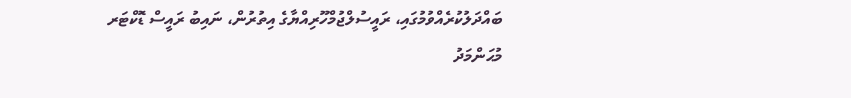ބައްދަލުކުރެއްވުމުގައި، ރައީސުލްޖުމްހޫރިއްޔާގެ އިތުރުން، ނައިބު ރައީސް ޑޮކްޓަރ މުޙަންމަދު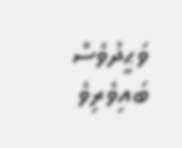ވަޙީދުވެސް ބައިވެރިވެ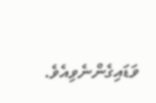ވަޑައިގެންނެވިއެވެ.